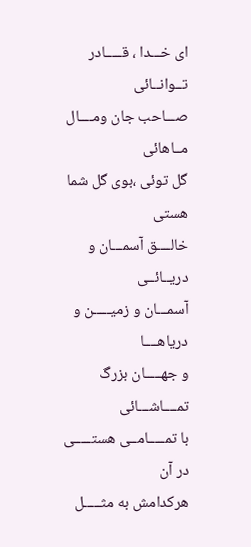ای خـــدا ، قـــــادر تــوانــائی
صـــاحب جان ومــــال مــاهائی
گل توئی ،بوی گل شما هستی
خالــــق آسمـــان و دریــائــی
آسمـــان و زمیـــــن و دریاهــــا
و جهـــــان بزرگ تمــــاشـــائی
با تمـــــامــی هستـــــی در آن
هرکدامش به مثـــــل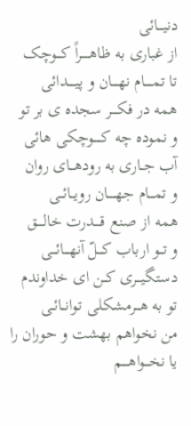دنیـــائی
از غباری به ظاهـــــراً کـــوچک
تا تمـــــام نهــــان و پیـــــدائی
همه در فکــــر سجده ی بر تو
و نموده چه کـــــوچکی هائی
آب جــاری به رودهـــای روان
و تمـــام جهـــــان رویــائــی
همه از صنع قــــدرت خالــــق
و تــو ارباب کـــلّ آنهـــائـــی
دستگیـــری کــن ای خداوندم
تو به هـــرمشکلی تـوانــائـی
من نخواهم بهشت و حوران را
یا نخـــواهــــم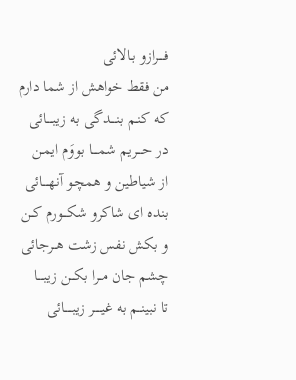فــــرازو بـالائی
من فقط خواهش از شما دارم
که کنـم بنــــدگی به زیبــــائی
در حــــریم شمــــا بووَم ایمـن
از شیاطین و همچـو آنهــــائی
بنده ای شاکرو شکـــورم کــن
و بکش نفس زشت هــرجائی
چشم جان مــرا بکـــن زیبــــا
تا نبینــم به غیـــــر زیبـــــائی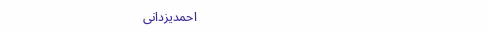احمدیزدانی